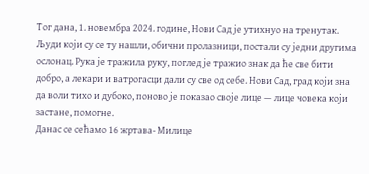Тог дана, 1. новембра 2024. године, Нови Сад је утихнуо на тренутак.
Људи који су се ту нашли, обични пролазници, постали су једни другима ослонац. Рука је тражила руку, поглед је тражио знак да ће све бити добро, а лекари и ватрогасци дали су све од себе. Нови Сад, град који зна да воли тихо и дубоко, поново је показао своје лице — лице човека који застане, помогне.
Данас се сећамо 16 жртава- Милице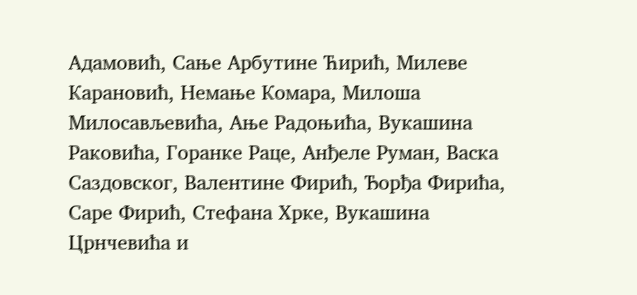Адамовић, Сање Арбутине Ћирић, Милеве Карановић, Немање Комара, Милоша Милосављевића, Ање Радоњића, Вукашина Раковића, Горанке Раце, Анђеле Руман, Васка Саздовског, Валентине Фирић, Ђорђа Фирића, Саре Фирић, Стефана Хрке, Вукашина Црнчевића и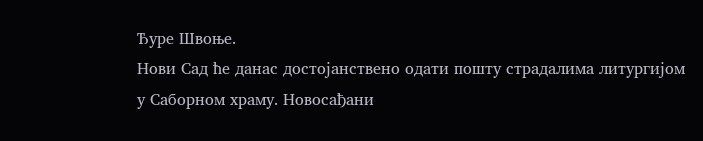Ђуре Швоње.
Нови Сад ће данас достојанствено одати пошту страдалима литургијом у Саборном храму. Новосађани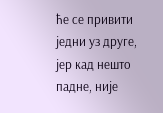ће се привити једни уз друге, јер кад нешто падне, није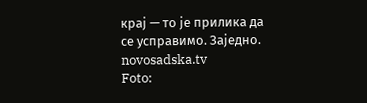крај — то је прилика да се усправимо. Заједно.
novosadska.tv
Foto: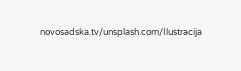novosadska.tv/unsplash.com/Ilustracija